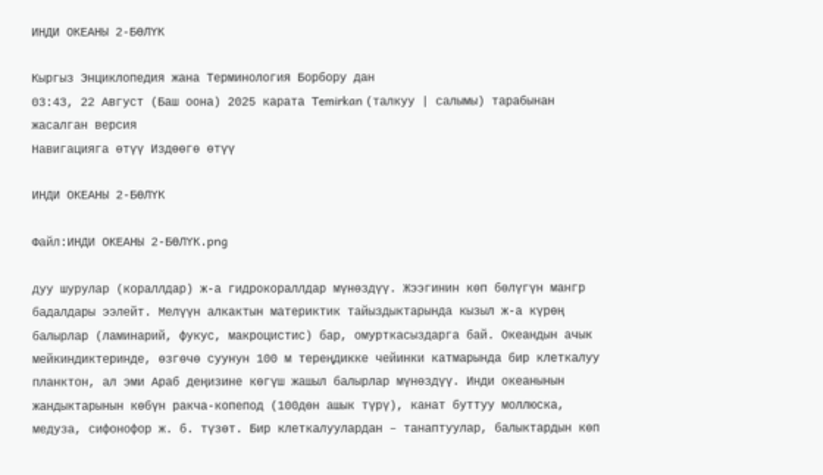ИНДИ ОКЕАНЫ 2-БӨЛҮК

Кыргыз Энциклопедия жана Терминология Борбору дан
03:43, 22 Август (Баш оона) 2025 карата Temirkan (талкуу | салымы) тарабынан жасалган версия
Навигацияга өтүү Издөөгө өтүү

ИНДИ ОКЕАНЫ 2-БӨЛҮК

Файл:ИНДИ ОКЕАНЫ 2-БӨЛҮК.png

дуу шурулар (кораллдар) ж-а гидрокораллдар мүнөздүү. Жээгинин көп бөлүгүн мангр бадалдары ээлейт. Мелүүн алкактын материктик тайыздыктарында кызыл ж-а күрөң балырлар (ламинарий, фукус, макроцистис) бар, омурткасыздарга бай. Океандын ачык мейкиндиктеринде, өзгөчө суунун 100 м тереңдикке чейинки катмарында бир клеткалуу планктон, ал эми Араб деңизине көгүш жашыл балырлар мүнөздүү. Инди океанынын жандыктарынын көбүн ракча-копепод (100дөн ашык түрү), канат буттуу моллюска, медуза, сифонофор ж. б. түзөт. Бир клеткалуулардан – танаптуулар, балыктардын көп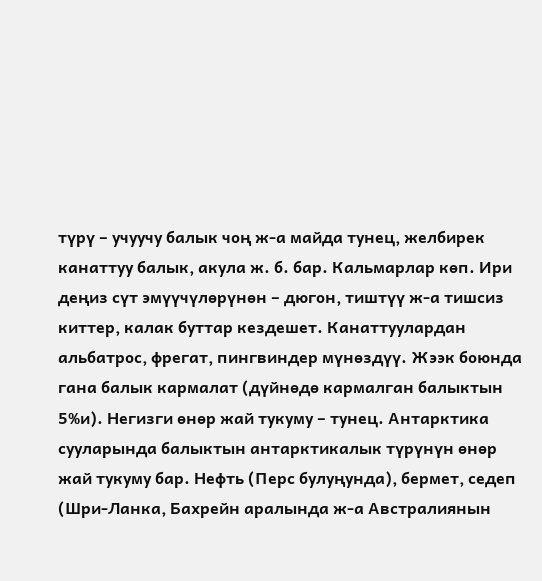түрү – учуучу балык чоң ж-а майда тунец, желбирек канаттуу балык, акула ж. б. бар. Кальмарлар көп. Ири деңиз сүт эмүүчүлөрүнөн – дюгон, тиштүү ж-а тишсиз киттер, калак буттар кездешет. Канаттуулардан альбатрос, фрегат, пингвиндер мүнөздүү. Жээк боюнда гана балык кармалат (дүйнөдө кармалган балыктын 5%и). Негизги өнөр жай тукуму – тунец. Антарктика сууларында балыктын антарктикалык түрүнүн өнөр жай тукуму бар. Нефть (Перс булуңунда), бермет, седеп (Шри-Ланка, Бахрейн аралында ж-а Австралиянын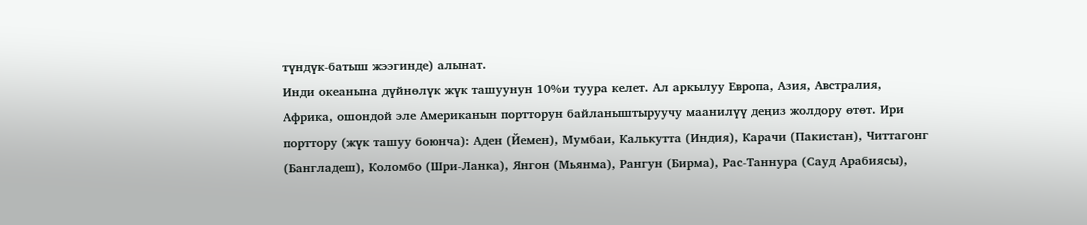түндүк-батыш жээгинде) алынат.
Инди океанына дүйнөлүк жүк ташуунун 10%и туура келет. Ал аркылуу Европа, Азия, Австралия, Африка, ошондой эле Американын портторун байланыштыруучу маанилүү деңиз жолдору өтөт. Ири порттору (жүк ташуу боюнча): Аден (Йемен), Мумбаи, Калькутта (Индия), Карачи (Пакистан), Читтагонг (Бангладеш), Коломбо (Шри-Ланка), Янгон (Мьянма), Рангун (Бирма), Рас-Таннура (Сауд Арабиясы),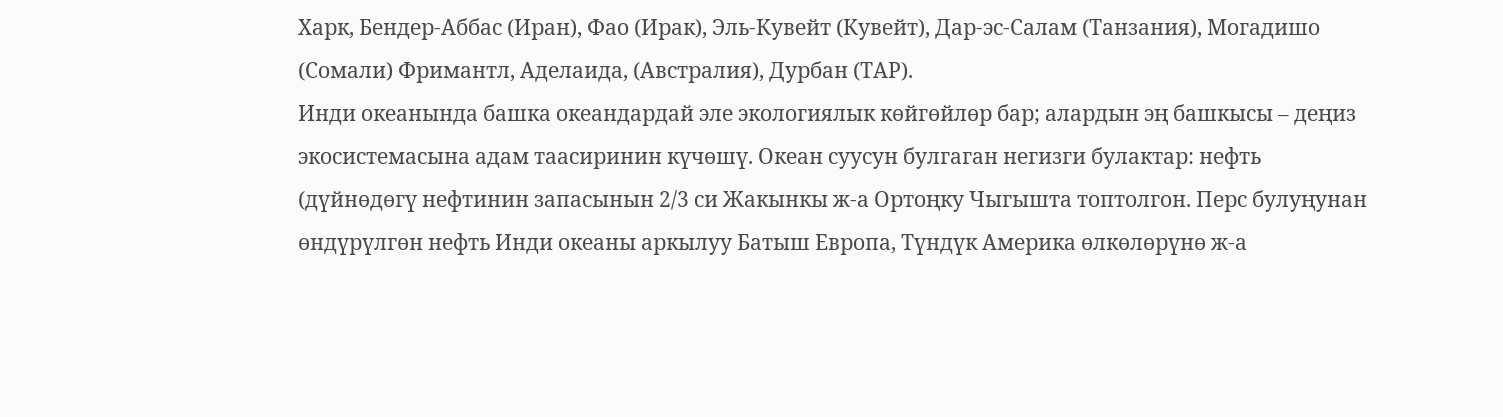Харк, Бендер-Аббас (Иран), Фао (Ирак), Эль-Кувейт (Кувейт), Дар-эс-Салам (Танзания), Могадишо (Сомали) Фримантл, Аделаида, (Австралия), Дурбан (ТАР).
Инди океанында башка океандардай эле экологиялык көйгөйлөр бар; алардын эң башкысы – деңиз экосистемасына адам таасиринин күчөшү. Океан суусун булгаган негизги булактар: нефть (дүйнөдөгү нефтинин запасынын 2/3 си Жакынкы ж-а Ортоңку Чыгышта топтолгон. Перс булуңунан өндүрүлгөн нефть Инди океаны аркылуу Батыш Европа, Түндүк Америка өлкөлөрүнө ж-а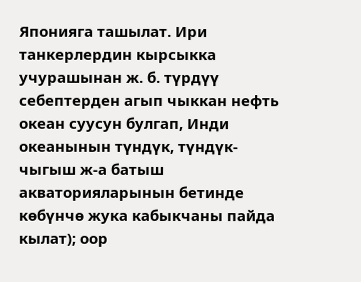Японияга ташылат. Ири танкерлердин кырсыкка учурашынан ж. б. түрдүү себептерден агып чыккан нефть океан суусун булгап, Инди океанынын түндүк, түндүк-чыгыш ж-а батыш акваторияларынын бетинде көбүнчө жука кабыкчаны пайда кылат); оор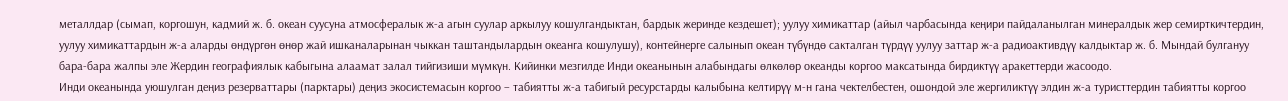металлдар (сымап, коргошун, кадмий ж. б. океан суусуна атмосфералык ж-а агын суулар аркылуу кошулгандыктан, бардык жеринде кездешет); уулуу химикаттар (айыл чарбасында кеңири пайдаланылган минералдык жер семирткичтердин, уулуу химикаттардын ж-а аларды өндүргөн өнөр жай ишканаларынан чыккан таштандылардын океанга кошулушу), контейнерге салынып океан түбүндө сакталган түрдүү уулуу заттар ж-а радиоактивдүү калдыктар ж. б. Мындай булгануу бара-бара жалпы эле Жердин географиялык кабыгына алаамат залал тийгизиши мүмкүн. Кийинки мезгилде Инди океанынын алабындагы өлкөлөр океанды коргоо максатында бирдиктүү аракеттерди жасоодо.
Инди океанында уюшулган деңиз резерваттары (парктары) деңиз экосистемасын коргоо – табиятты ж-а табигый ресурстарды калыбына келтирүү м-н гана чектелбестен, ошондой эле жергиликтүү элдин ж-а туристтердин табиятты коргоо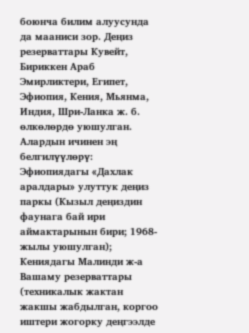боюнча билим алуусунда да мааниси зор. Деңиз резерваттары Кувейт, Бириккен Араб Эмирликтери, Египет, Эфиопия, Кения, Мьянма, Индия, Шри-Ланка ж. б. өлкөлөрдө уюшулган. Алардын ичинен эң белгилүүлөрү: Эфиопиядагы «Дахлак аралдары» улуттук деңиз паркы (Кызыл деңиздин фаунага бай ири аймактарынын бири; 1968-жылы уюшулган); Кениядагы Малинди ж-а Вашаму резерваттары (техникалык жактан жакшы жабдылган, коргоо иштери жогорку деңгээлде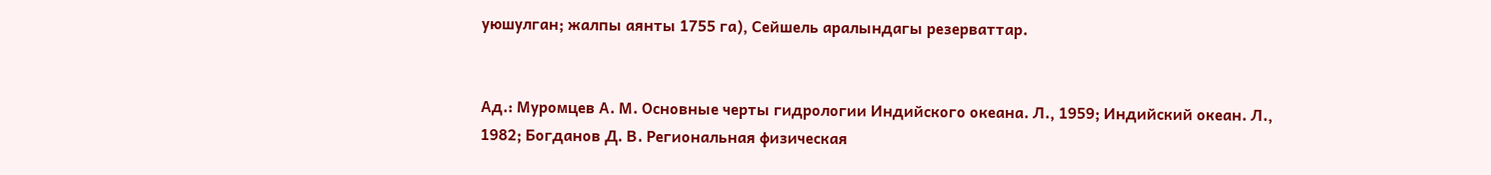уюшулган; жалпы аянты 1755 га), Сейшель аралындагы резерваттар.


Ад.: Муромцев А. М. Основные черты гидрологии Индийского океана. Л., 1959; Индийский океан. Л., 1982; Богданов Д. В. Региональная физическая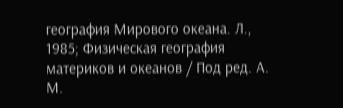география Мирового океана. Л., 1985; Физическая география материков и океанов / Под ред. А. М.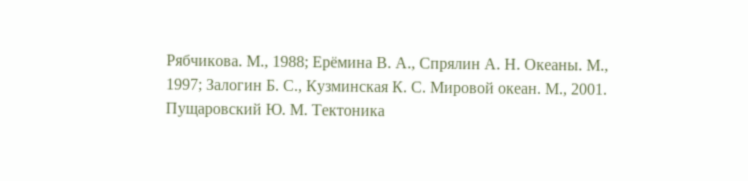Рябчикова. М., 1988; Ерёмина В. А., Спрялин А. Н. Океаны. М., 1997; Залогин Б. С., Кузминская К. С. Мировой океан. М., 2001. Пущаровский Ю. М. Тектоника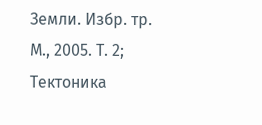Земли. Избр. тр. М., 2005. Т. 2; Тектоника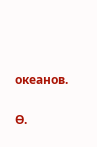океанов.

Ө.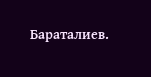Бараталиев.